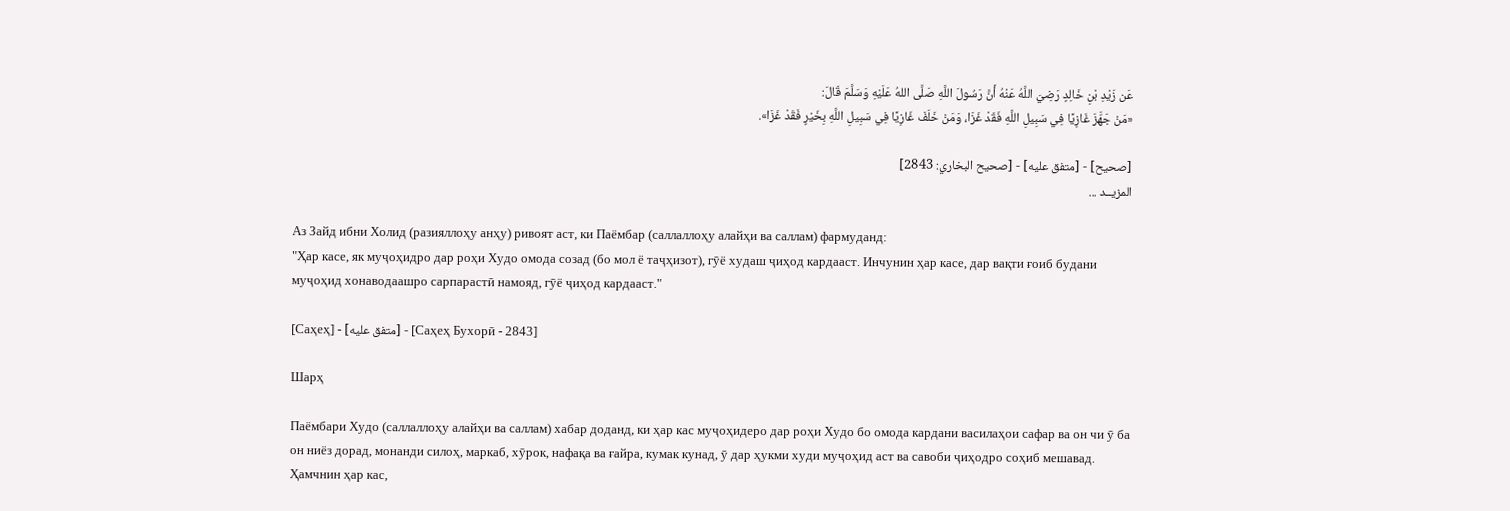عَن زَيْدِ بْنِ خَالِدٍ رَضِيَ اللَّهُ عَنْهُ أَنَّ رَسُولَ اللَّهِ صَلَّى اللهُ عَلَيْهِ وَسَلَّمَ قَالَ:
«مَنْ جَهَّزَ غَازِيًا فِي سَبِيلِ اللَّهِ فَقَدْ غَزَا، وَمَنْ خَلَفَ غَازِيًا فِي سَبِيلِ اللَّهِ بِخَيْرٍ فَقَدْ غَزَا».

[صحيح] - [متفق عليه] - [صحيح البخاري: 2843]
المزيــد ...

Аз Зайд ибни Холид (разияллоҳу анҳу) ривоят аст, ки Паёмбар (саллаллоҳу алайҳи ва саллам) фармуданд:
"Ҳар касе, як муҷоҳидро дар роҳи Худо омода созад (бо мол ё таҷҳизот), гӯё худаш ҷиҳод кардааст. Инчунин ҳар касе, дар вақти ғоиб будани муҷоҳид хонаводаашро сарпарастӣ намояд, гӯё ҷиҳод кардааст."

[Саҳеҳ] - [متفق عليه] - [Саҳеҳ Бухорӣ - 2843]

Шарҳ

Паёмбари Худо (саллаллоҳу алайҳи ва саллам) хабар доданд, ки ҳар кас муҷоҳидеро дар роҳи Худо бо омода кардани василаҳои сафар ва он чи ӯ ба он ниёз дорад, монанди силоҳ, маркаб, хӯрок, нафақа ва ғайра, кумак кунад, ӯ дар ҳукми худи муҷоҳид аст ва савоби ҷиҳодро соҳиб мешавад.
Ҳамчнин ҳар кас,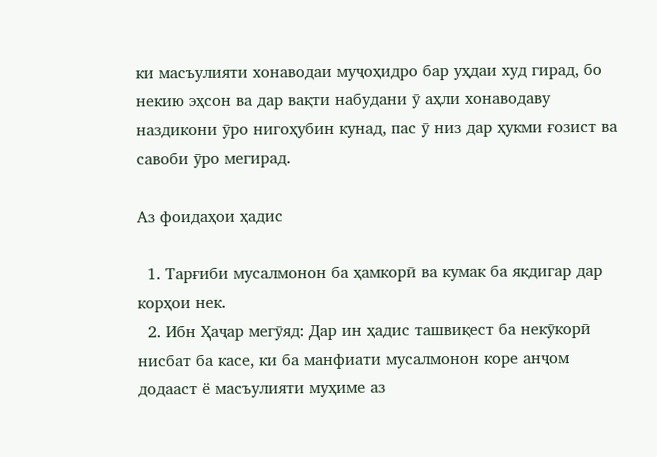ки масъулияти хонаводаи муҷоҳидро бар уҳдаи худ гирад, бо некию эҳсон ва дар вақти набудани ӯ аҳли хонаводаву наздикони ӯро нигоҳубин кунад, пас ӯ низ дар ҳукми ғозист ва савоби ӯро мегирад.

Аз фоидаҳои ҳадис

  1. Тарғиби мусалмонон ба ҳамкорӣ ва кумак ба якдигар дар корҳои нек.
  2. Ибн Ҳаҷар мегӯяд: Дар ин ҳадис ташвиқест ба некӯкорӣ нисбат ба касе, ки ба манфиати мусалмонон коре анҷом додааст ё масъулияти муҳиме аз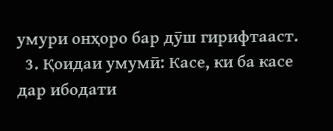умури онҳоро бар дӯш гирифтааст.
  3. Қоидаи умумӣ: Касе, ки ба касе дар ибодати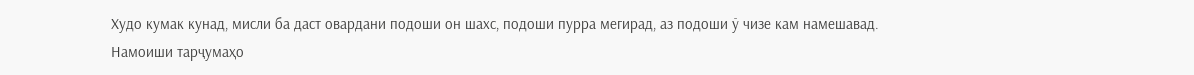Худо кумак кунад, мисли ба даст овардани подоши он шахс, подоши пурра мегирад, аз подоши ӯ чизе кам намешавад.
Намоиши тарҷумаҳо